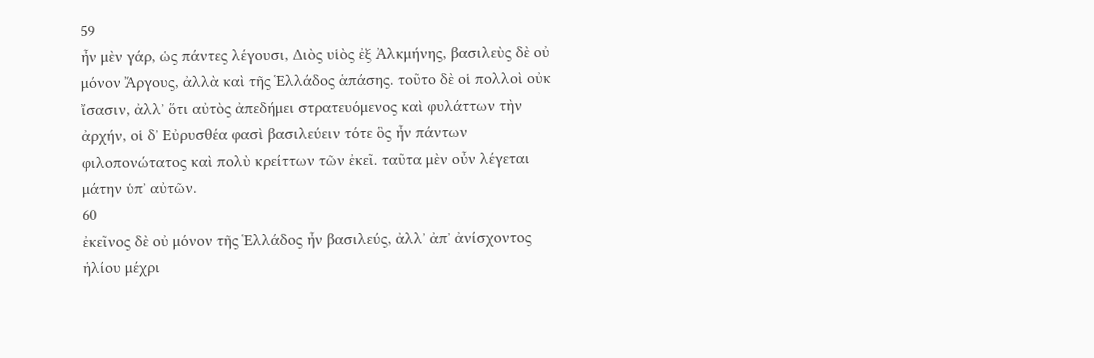59
ἦν μὲν γάρ, ὡς πάντες λέγουσι, Διὸς υἱὸς ἐξ Ἀλκμήνης, βασιλεὺς δὲ οὐ μόνον Ἄργους, ἀλλὰ καὶ τῆς Ἑλλάδος ἁπάσης. τοῦτο δὲ οἱ πολλοὶ οὐκ ἴσασιν, ἀλλʼ ὅτι αὐτὸς ἀπεδήμει στρατευόμενος καὶ φυλάττων τὴν ἀρχήν, οἱ δʼ Εὐρυσθέα φασὶ βασιλεύειν τότε ὃς ἦν πάντων φιλοπονώτατος καὶ πολὺ κρείττων τῶν ἐκεῖ. ταῦτα μὲν οὖν λέγεται μάτην ὑπʼ αὐτῶν.
60
ἐκεῖνος δὲ οὐ μόνον τῆς Ἑλλάδος ἦν βασιλεύς, ἀλλʼ ἀπʼ ἀνίσχοντος ἡλίου μέχρι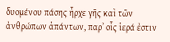δυομένου πάσης ἦρχε γῆς καὶ τῶν ἀνθρώπων ἁπάντων, παρʼ οἷς ἱερά ἐστιν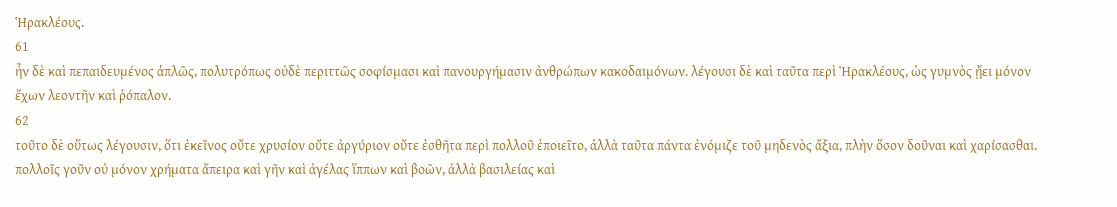Ἡρακλέους.
61
ἦν δὲ καὶ πεπαιδευμένος ἁπλῶς, πολυτρόπως οὐδὲ περιττῶς σοφίσμασι καὶ πανουργήμασιν ἀνθρώπων κακοδαιμόνων. λέγουσι δὲ καὶ ταῦτα περὶ Ἡρακλέους, ὡς γυμνὸς ᾔει μόνον ἔχων λεοντῆν καὶ ῥόπαλον.
62
τοῦτο δὲ οὕτως λέγουσιν, ὅτι ἐκεῖνος οὔτε χρυσίον οὔτε ἀργύριον οὔτε ἐσθῆτα περὶ πολλοῦ ἐποιεῖτο, ἀλλὰ ταῦτα πάντα ἐνόμιζε τοῦ μηδενὸς ἄξια, πλὴν ὅσον δοῦναι καὶ χαρίσασθαι. πολλοῖς γοῦν οὐ μόνον χρήματα ἄπειρα καὶ γῆν καὶ ἀγέλας ἵππων καὶ βοῶν, ἀλλὰ βασιλείας καὶ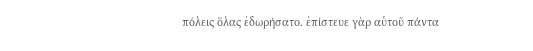πόλεις ὅλας ἐδωρήσατο. ἐπίστευε γὰρ αὑτοῦ πάντα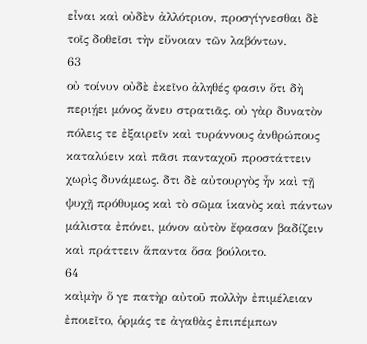εἶναι καὶ οὐδὲν ἀλλότριον, προσγίγνεσθαι δὲ τοῖς δοθεῖσι τὴν εὔνοιαν τῶν λαβόντων.
63
οὐ τοίνυν οὐδὲ ἐκεῖνο ἀληθές φασιν ὅτι δὴ περιῄει μόνος ἄνευ στρατιᾶς. οὐ γὰρ δυνατὸν πόλεις τε ἐξαιρεῖν καὶ τυράννους ἀνθρώπους καταλύειν καὶ πᾶσι πανταχοῦ προστάττειν χωρὶς δυνάμεως. δτι δὲ αὐτουργὸς ἦν καὶ τῇ ψυχῇ πρόθυμος καὶ τὸ σῶμα ἱκανὸς καὶ πάντων μάλιστα ἐπόνει, μόνον αὐτὸν ἔφασαν βαδίζειν καὶ πράττειν ἅπαντα ὅσα βούλοιτο.
64
καὶμὴν ὅ γε πατὴρ αὐτοῦ πολλὴν ἐπιμέλειαν ἐποιεῖτο, ὁρμάς τε ἀγαθὰς ἐπιπέμπων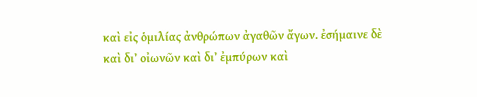καὶ εἰς ὁμιλίας ἀνθρώπων ἀγαθῶν ἄγων. ἐσήμαινε δὲ καὶ διʼ οἰωνῶν καὶ διʼ ἐμπύρων καὶ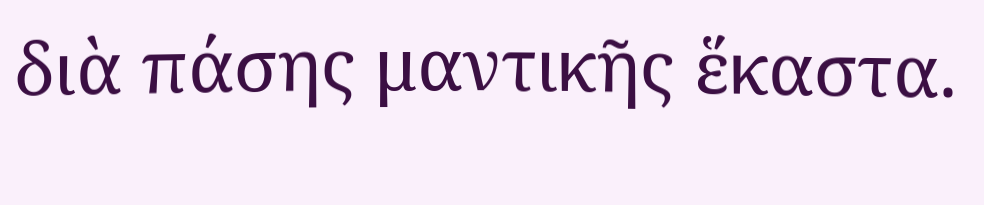διὰ πάσης μαντικῆς ἕκαστα.